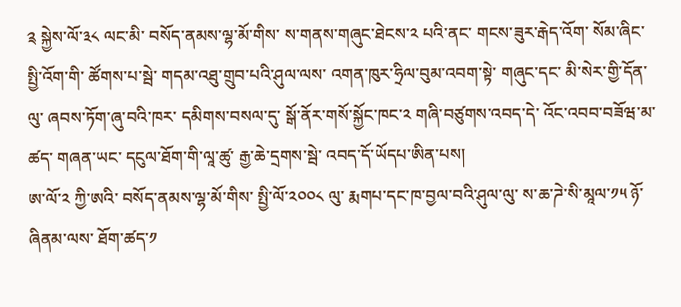༉ སྐྱེས་ལོ་༣༨ ལང་མི་ བསོད་ནམས་ལྷ་མོ་གིས་ ས་གནས་གཞུང་ཐེངས་༢ པའི་ནང་ གངས་ཟུར་རྒེད་འོག་ སོམ་ཞིང་སྤྱི་འོག་གི་ ཚོགས་པ་སྦེ་ གདམ་འཐུ་གྲུབ་པའི་ཤུལ་ལས་ འགན་ཁུར་ཧྲིལ་བུམ་འབག་སྟེ་ གཞུང་དང་ མི་སེར་གྱི་དོན་ལུ་ ཞབས་ཏོག་ཞུ་བའི་ཁར་ དམིགས་བསལ་དུ་ སྒོ་ནོར་གསོ་སྐྱོང་ཁང་༢ གཞི་བཙུགས་འབད་དེ་ འོང་འབབ་བཟོཝ་མ་ཚད་ གཞན་ཡང་ དངུལ་ཐོག་གི་ལཱ་ཚུ་ རྒྱ་ཆེ་དྲགས་སྦེ་ འབད་དོ་ཡོདཔ་ཨིན་པས།
ཨ་ལོ་༢ ཀྱི་ཨའི་ བསོད་ནམས་ལྷ་མོ་གིས་ སྤྱི་ལོ་༢༠༠༨ ལུ་ རྨགཔ་དང་ཁ་བྱལ་བའི་ཤུལ་ལུ་ ས་ཆ་ཌེ་སི་མཱལ་༡༥ ཉོ་ཞིནམ་ལས་ ཐོག་ཚད་༡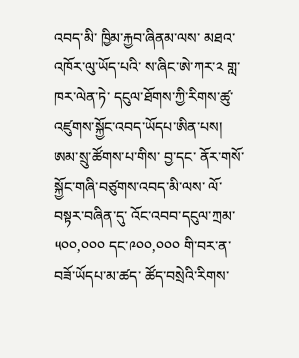འབད་མི་ ཁྱིམ་རྐྱབ་ཞིནམ་ལས་ མཐའ་འཁོར་ལུ་ཡོད་པའི་ ས་ཞིང་ཨེ་ཀར་༢ གླ་ཁར་ལེན་ཏེ་ དངུལ་ཐོགས་ཀྱི་རིགས་ཚུ་ འཛུགས་སྐྱོང་འབད་ཡོདཔ་ཨིན་པས།
ཨམ་སྲུ་ཚོགས་པ་གིས་ བྱ་དང་ ནོར་གསོ་སྐྱོང་གཞི་བཙུགས་འབད་མི་ལས་ ལོ་བསྟར་བཞིན་དུ་ འོང་འབབ་དངུལ་ཀྲམ་༥༠༠,༠༠༠ དང་༩༠༠,༠༠༠ གི་བར་ན་ བཟོ་ཡོདཔ་མ་ཚད་ ཚོད་བསྲེའི་རིགས་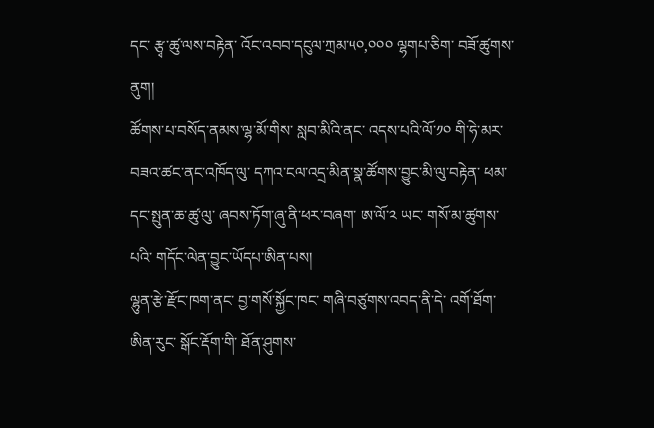དང་ རྩྭ་ཚུ་ལས་བརྟེན་ འོང་འབབ་དངུལ་ཀྲམ་༥༠,༠༠༠ ལྷགཔ་ཅིག་ བཟོ་ཚུགས་ནུག།
ཚོགས་པ་བསོད་ནམས་ལྷ་མོ་གིས་ སླབ་མིའི་ནང་ འདས་པའི་ལོ་༡༠ གི་ཧེ་མར་ བཟའ་ཚང་ནང་འཁོད་ལུ་ དཀའ་ངལ་འདྲ་མིན་སྣ་ཚོགས་བྱུང་མི་ལུ་བརྟེན་ ཕམ་དང་སྤུན་ཆ་ཚུ་ལུ་ ཞབས་ཏོག་ཞུ་ནི་ཕར་བཞག་ ཨ་ལོ་༢ ཡང་ གསོ་མ་ཚུགས་པའི་ གདོང་ལེན་བྱུང་ཡོདཔ་ཨིན་པས།
ལྷུན་རྩེ་རྫོང་ཁག་ནང་ བྱ་གསོ་སྐྱོང་ཁང་ གཞི་བཙུགས་འབད་ནི་དེ་ འགོ་ཐོག་ཨིན་རུང་ སྒོང་རྡོག་གི་ ཐོན་ཤུགས་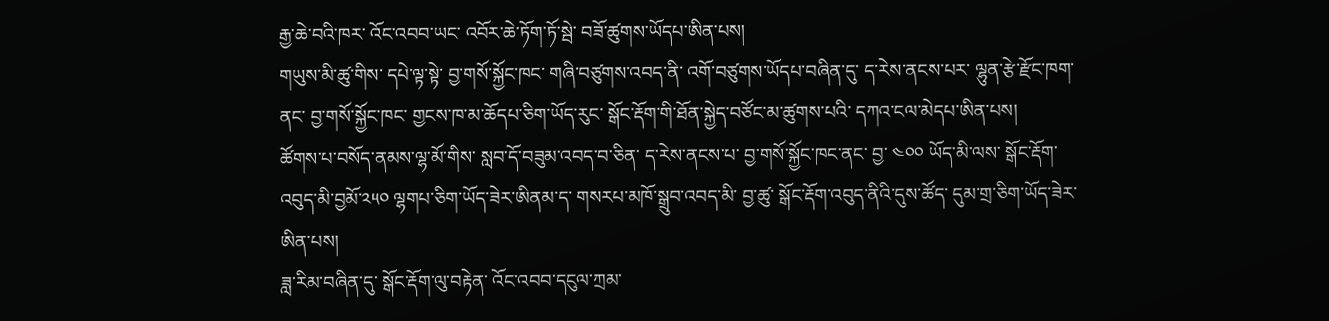རྒྱ་ཆེ་བའི་ཁར་ འོང་འབབ་ཡང་ འབོར་ཆེ་ཏོག་ཏོ་སྦེ་ བཟོ་ཚུགས་ཡོདཔ་ཨིན་པས།
གཡུས་མི་ཚུ་གིས་ དཔེ་ལྟ་སྟེ་ བྱ་གསོ་སྐྱོང་ཁང་ གཞི་བཙུགས་འབད་ནི་ འགོ་བཙུགས་ཡོདཔ་བཞིན་དུ་ ད་རེས་ནངས་པར་ ལྷུན་རྩེ་རྫོང་ཁག་ནང་ བྱ་གསོ་སྐྱོང་ཁང་ གྱངས་ཁ་མ་ཆོདཔ་ཅིག་ཡོད་རུང་ སྒོང་རྡོག་གི་ཐོན་སྐྱེད་བཙོང་མ་ཚུགས་པའི་ དཀའ་ངལ་མེདཔ་ཨིན་པས།
ཚོགས་པ་བསོད་ནམས་ལྷ་མོ་གིས་ སླབ་དོ་བཟུམ་འབད་བ་ཅིན་ ད་རེས་ནངས་པ་ བྱ་གསོ་སྐྱོང་ཁང་ནང་ བྱ་ ༤༠༠ ཡོད་མི་ལས་ སྒོང་རྡོག་འབུད་མི་བྱམོ་༢༥༠ ལྷགཔ་ཅིག་ཡོད་ཟེར་ཨིནམ་ད་ གསརཔ་མཁོ་སྒྲུབ་འབད་མི་ བྱ་ཚུ་ སྒོང་རྡོག་འབུད་ནིའི་དུས་ཚོད་ དུམ་གྲ་ཅིག་ཡོད་ཟེར་ཨིན་པས།
ཟླ་རིམ་བཞིན་དུ་ སྒོང་རྡོག་ལུ་བརྟེན་ འོང་འབབ་དངུལ་ཀྲམ་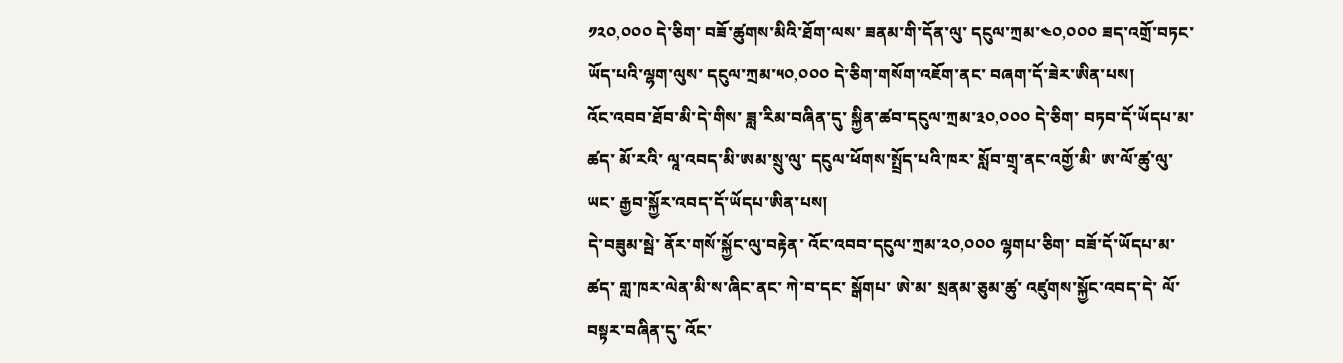༡༢༠,༠༠༠ དེ་ཅིག་ བཟོ་ཚུགས་མིའི་ཐོག་ལས་ ཟནམ་གི་དོན་ལུ་ དངུལ་ཀྲམ་༤༠,༠༠༠ ཟད་འགྲོ་བཏང་ཡོད་པའི་ལྷག་ལུས་ དངུལ་ཀྲམ་༥༠,༠༠༠ དེ་ཅིག་གསོག་འཇོག་ནང་ བཞག་དོ་ཟེར་ཨིན་པས།
འོང་འབབ་ཐོབ་མི་དེ་གིས་ ཟླ་རིམ་བཞིན་དུ་ སྐྱིན་ཚབ་དངུལ་ཀྲམ་༣༠,༠༠༠ དེ་ཅིག་ བཏབ་དོ་ཡོདཔ་མ་ཚད་ མོ་རའི་ ལཱ་འབད་མི་ཨམ་སྲུ་ལུ་ དངུལ་ཕོགས་སྤྲོད་པའི་ཁར་ སློབ་གྲྭ་ནང་འགྱོ་མི་ ཨ་ལོ་ཚུ་ལུ་ཡང་ རྒྱབ་སྐྱོར་འབད་དོ་ཡོདཔ་ཨིན་པས།
དེ་བཟུམ་སྦེ་ ནོར་གསོ་སྐྱོང་ལུ་བརྟེན་ འོང་འབབ་དངུལ་ཀྲམ་༢༠,༠༠༠ ལྷགཔ་ཅིག་ བཟོ་དོ་ཡོདཔ་མ་ཚད་ གླ་ཁར་ལེན་མི་ས་ཞིང་ནང་ ཀེ་བ་དང་ སྒོགཔ་ ཨེ་མ་ སྲནམ་ཅུམ་ཚུ་ འཛུགས་སྐྱོང་འབད་དེ་ ལོ་བསྟར་བཞིན་དུ་ འོང་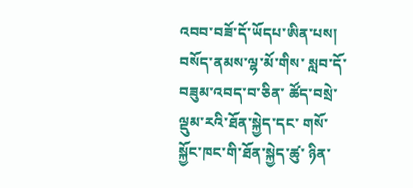འབབ་བཟོ་དོ་ཡོདཔ་ཨིན་པས།
བསོད་ནམས་ལྷ་མོ་གིས་ སླབ་དོ་བཟུམ་འབད་བ་ཅིན་ ཚོད་བསྲེ་ལྡུམ་རའི་ཐོན་སྐྱེད་དང་ གསོ་སྐྱོང་ཁང་གི་ཐོན་སྐྱེད་ཚུ་ ཉིན་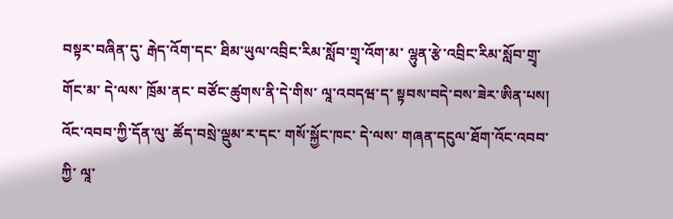བསྟར་བཞིན་དུ་ རྒེད་འོག་དང་ ཐིམ་ཡུལ་འབྲིང་རིམ་སློབ་གྲྭ་འོག་མ་ ལྷུན་རྩེ་འབྲིང་རིམ་སློབ་གྲྭ་གོང་མ་ དེ་ལས་ ཁྲོམ་ནང་ བཙོང་ཚུགས་ནི་དེ་གིས་ ལཱ་འབདཝ་ད་ སྟབས་བདེ་བས་ཟེར་ཨིན་པས།
འོང་འབབ་ཀྱི་དོན་ལུ་ ཚོད་བསྲེ་ལྡུམ་ར་དང་ གསོ་སྐྱོང་ཁང་ དེ་ལས་ གཞན་དངུལ་ཐོག་འོང་འབབ་ཀྱི་ ལཱ་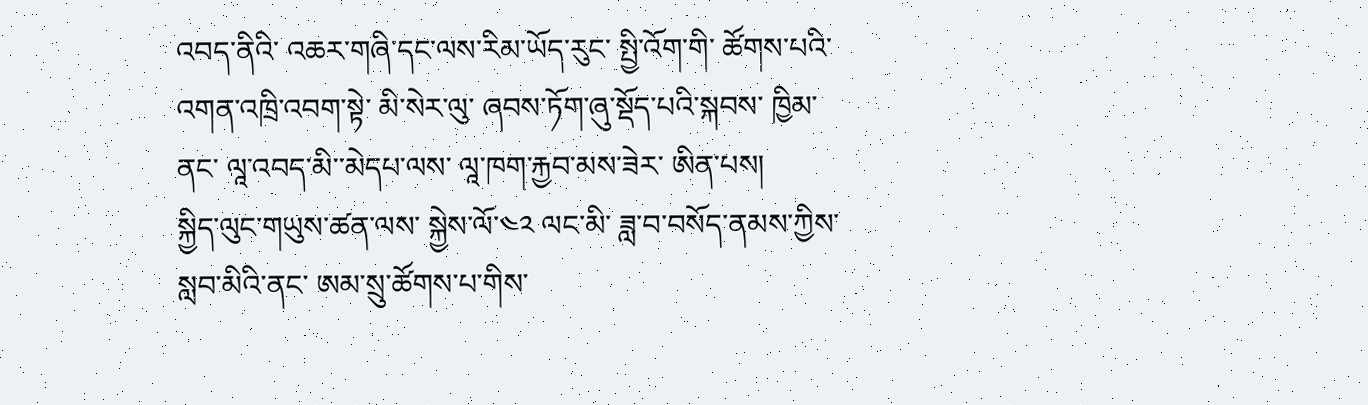འབད་ནིའི་ འཆར་གཞི་དང་ལས་རིམ་ཡོད་རུང་ སྤྱི་འོག་གི་ ཚོགས་པའི་འགན་འཁྲི་འབག་སྟེ་ མི་སེར་ལུ་ ཞབས་ཏོག་ཞུ་སྡོད་པའི་སྐབས་ ཁྱིམ་ནང་ ལཱ་འབད་མི་་མེདཔ་ལས་ ལཱ་ཁག་རྐྱབ་མས་ཟེར་ ཨིན་པས།
སྐྱིད་ལུང་གཡུས་ཚན་ལས་ སྐྱེས་ལོ་༤༢ ལང་མི་ ཟླ་བ་བསོད་ནམས་ཀྱིས་ སླབ་མིའི་ནང་ ཨམ་སྲུ་ཚོགས་པ་གིས་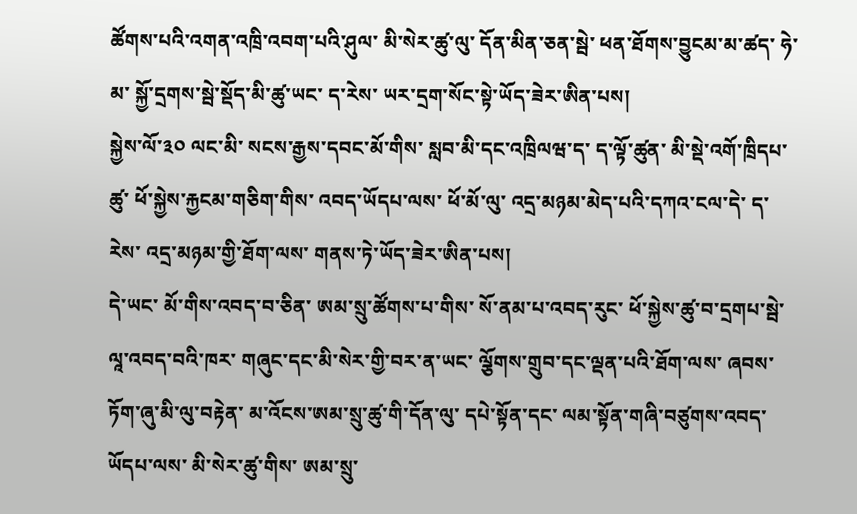ཚོགས་པའི་འགན་འཁྲི་འབག་པའི་ཤུལ་ མི་སེར་ཚུ་ལུ་ དོན་མིན་ཅན་སྦེ་ ཕན་ཐོགས་བྱུངམ་མ་ཚད་ ཧེ་མ་ སྐྱོ་དྲགས་སྦེ་སྡོད་མི་ཚུ་ཡང་ ད་རེས་ ཡར་དྲག་སོང་སྟེ་ཡོད་ཟེར་ཨིན་པས།
སྐྱེས་ལོ་༣༠ ལང་མི་ སངས་རྒྱས་དབང་མོ་གིས་ སླབ་མི་དང་འཁྲིལཝ་ད་ ད་ལྟོ་ཚུན་ མི་སྡེ་འགོ་ཁྲིདཔ་ཚུ་ ཕོ་སྐྱེས་རྐྱངམ་གཅིག་གིས་ འབད་ཡོདཔ་ལས་ ཕོ་མོ་ལུ་ འདྲ་མཉམ་མེད་པའི་དཀའ་ངལ་དེ་ ད་རེས་ འདྲ་མཉམ་གྱི་ཐོག་ལས་ གནས་ཏེ་ཡོད་ཟེར་ཨིན་པས།
དེ་ཡང་ མོ་གིས་འབད་བ་ཅིན་ ཨམ་སྲུ་ཚོགས་པ་གིས་ སོ་ནམ་པ་འབད་རུང་ ཕོ་སྐྱེས་ཚུ་བ་དྲགཔ་སྦེ་ ལཱ་འབད་བའི་ཁར་ གཞུང་དང་མི་སེར་གྱི་བར་ན་ཡང་ ལྕོགས་གྲུབ་དང་ལྡན་པའི་ཐོག་ལས་ ཞབས་ཏོག་ཞུ་མི་ལུ་བརྟེན་ མ་འོངས་ཨམ་སྲུ་ཚུ་གི་དོན་ལུ་ དཔེ་སྟོན་དང་ ལམ་སྟོན་གཞི་བཙུགས་འབད་ཡོདཔ་ལས་ མི་སེར་ཚུ་གིས་ ཨམ་སྲུ་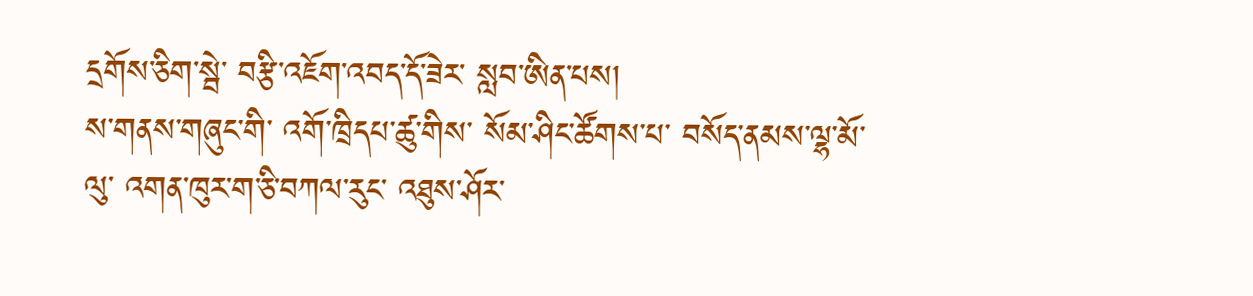དྲགོས་ཅིག་སྦེ་ བརྩི་འཇོག་འབད་དོ་ཟེར་ སླབ་ཨིན་པས།
ས་གནས་གཞུང་གི་ འགོ་ཁྲིདཔ་ཚུ་གིས་ སོམ་ཤིང་ཚོགས་པ་ བསོད་ནམས་ལྷ་མོ་ལུ་ འགན་ཁུར་ག་ཅི་བཀལ་རུང་ འཐུས་ཤོར་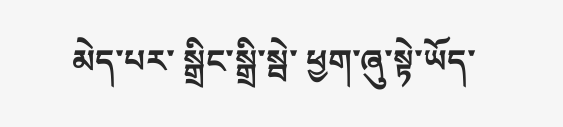མེད་པར་ སྒྲིང་སྒྲི་སྦེ་ ཕྱག་ཞུ་སྟེ་ཡོད་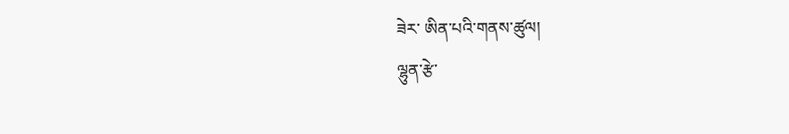ཟེར་ ཨིན་པའི་གནས་ཚུལ།
ལྷུན་རྩེ་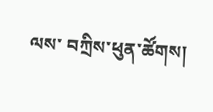ལས་ བཀྲིས་ཕུན་ཚོགས།